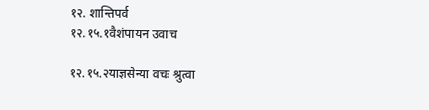१२. शान्तिपर्व
१२.१५.१वैशंपायन उवाच

१२.१५.२याज्ञसेन्या वचः श्रुत्वा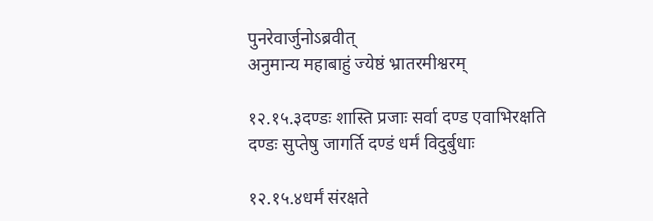पुनरेवार्जुनोऽब्रवीत्
अनुमान्य महाबाहुं ज्येष्ठं भ्रातरमीश्वरम्

१२.१५.३दण्डः शास्ति प्रजाः सर्वा दण्ड एवाभिरक्षति
दण्डः सुप्तेषु जागर्ति दण्डं धर्मं विदुर्बुधाः

१२.१५.४धर्मं संरक्षते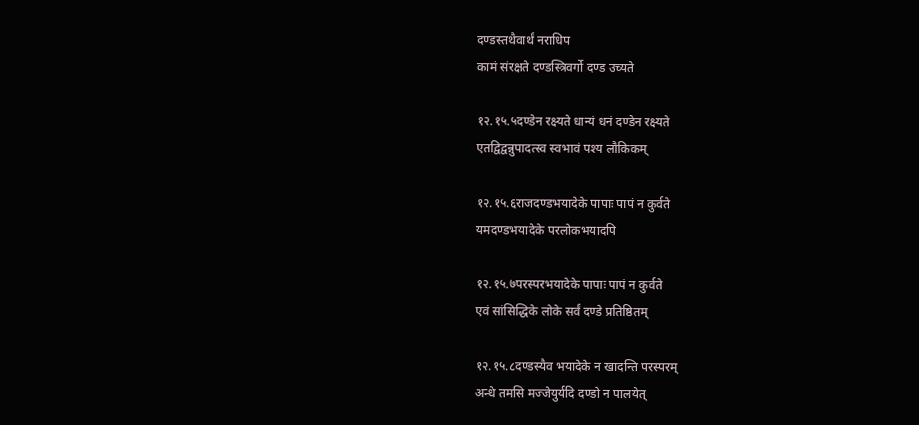दण्डस्तथैवार्थं नराधिप
कामं संरक्षते दण्डस्त्रिवर्गो दण्ड उच्यते

१२.१५.५दण्डेन रक्ष्यते धान्यं धनं दण्डेन रक्ष्यते
एतद्विद्वन्नुपादत्स्व स्वभावं पश्य लौकिकम्

१२.१५.६राजदण्डभयादेके पापाः पापं न कुर्वते
यमदण्डभयादेके परलोकभयादपि

१२.१५.७परस्परभयादेके पापाः पापं न कुर्वते
एवं सांसिद्धिके लोके सर्वं दण्डे प्रतिष्ठितम्

१२.१५.८दण्डस्यैव भयादेके न खादन्ति परस्परम्
अन्धे तमसि मज्जेयुर्यदि दण्डो न पालयेत्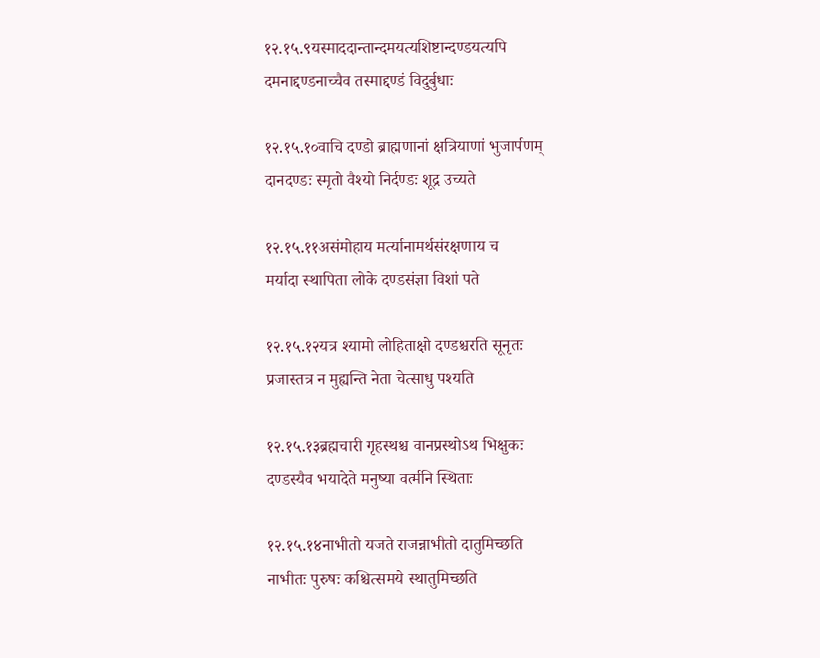१२.१५.९यस्माददान्तान्दमयत्यशिष्टान्दण्डयत्यपि
दमनाद्दण्डनाच्चैव तस्माद्दण्डं विदुर्बुधाः

१२.१५.१०वाचि दण्डो ब्राह्मणानां क्षत्रियाणां भुजार्पणम्
दानदण्डः स्मृतो वैश्यो निर्दण्डः शूद्र उच्यते

१२.१५.११असंमोहाय मर्त्यानामर्थसंरक्षणाय च
मर्यादा स्थापिता लोके दण्डसंज्ञा विशां पते

१२.१५.१२यत्र श्यामो लोहिताक्षो दण्डश्चरति सूनृतः
प्रजास्तत्र न मुह्यन्ति नेता चेत्साधु पश्यति

१२.१५.१३ब्रह्मचारी गृहस्थश्च वानप्रस्थोऽथ भिक्षुकः
दण्डस्यैव भयादेते मनुष्या वर्त्मनि स्थिताः

१२.१५.१४नाभीतो यजते राजन्नाभीतो दातुमिच्छति
नाभीतः पुरुषः कश्चित्समये स्थातुमिच्छति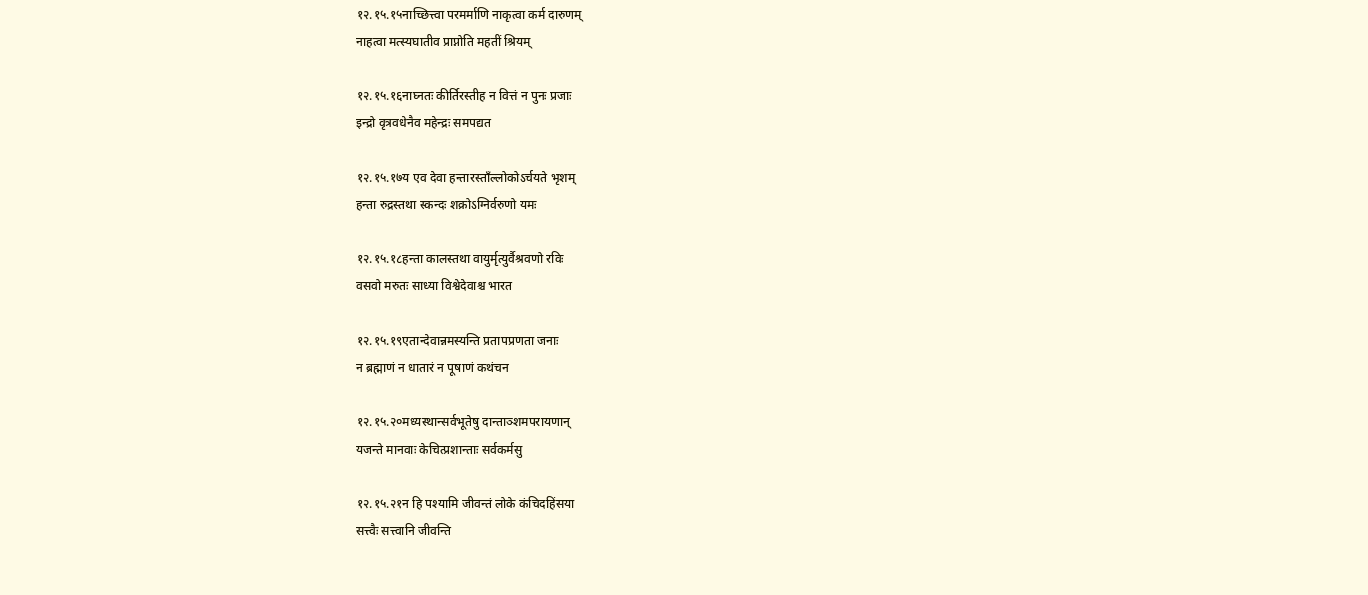१२.१५.१५नाच्छित्त्वा परमर्माणि नाकृत्वा कर्म दारुणम्
नाहत्वा मत्स्यघातीव प्राप्नोति महतीं श्रियम्

१२.१५.१६नाघ्नतः कीर्तिरस्तीह न वित्तं न पुनः प्रजाः
इन्द्रो वृत्रवधेनैव महेन्द्रः समपद्यत

१२.१५.१७य एव देवा हन्तारस्ताँल्लोकोऽर्चयते भृशम्
हन्ता रुद्रस्तथा स्कन्दः शक्रोऽग्निर्वरुणो यमः

१२.१५.१८हन्ता कालस्तथा वायुर्मृत्युर्वैश्रवणो रविः
वसवो मरुतः साध्या विश्वेदेवाश्च भारत

१२.१५.१९एतान्देवान्नमस्यन्ति प्रतापप्रणता जनाः
न ब्रह्माणं न धातारं न पूषाणं कथंचन

१२.१५.२०मध्यस्थान्सर्वभूतेषु दान्ताञ्शमपरायणान्
यजन्ते मानवाः केचित्प्रशान्ताः सर्वकर्मसु

१२.१५.२१न हि पश्यामि जीवन्तं लोके कंचिदहिंसया
सत्त्वैः सत्त्वानि जीवन्ति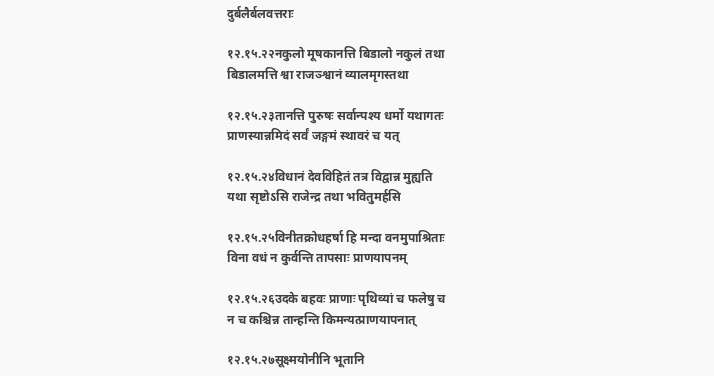दुर्बलैर्बलवत्तराः

१२.१५.२२नकुलो मूषकानत्ति बिडालो नकुलं तथा
बिडालमत्ति श्वा राजञ्श्वानं व्यालमृगस्तथा

१२.१५.२३तानत्ति पुरुषः सर्वान्पश्य धर्मो यथागतः
प्राणस्यान्नमिदं सर्वं जङ्गमं स्थावरं च यत्

१२.१५.२४विधानं देवविहितं तत्र विद्वान्न मुह्यति
यथा सृष्टोऽसि राजेन्द्र तथा भवितुमर्हसि

१२.१५.२५विनीतक्रोधहर्षा हि मन्दा वनमुपाश्रिताः
विना वधं न कुर्वन्ति तापसाः प्राणयापनम्

१२.१५.२६उदके बहवः प्राणाः पृथिव्यां च फलेषु च
न च कश्चिन्न तान्हन्ति किमन्यत्प्राणयापनात्

१२.१५.२७सूक्ष्मयोनीनि भूतानि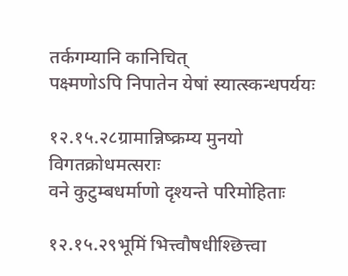तर्कगम्यानि कानिचित्
पक्ष्मणोऽपि निपातेन येषां स्यात्स्कन्धपर्ययः

१२.१५.२८ग्रामान्निष्क्रम्य मुनयो विगतक्रोधमत्सराः
वने कुटुम्बधर्माणो दृश्यन्ते परिमोहिताः

१२.१५.२९भूमिं भित्त्वौषधीश्छित्त्वा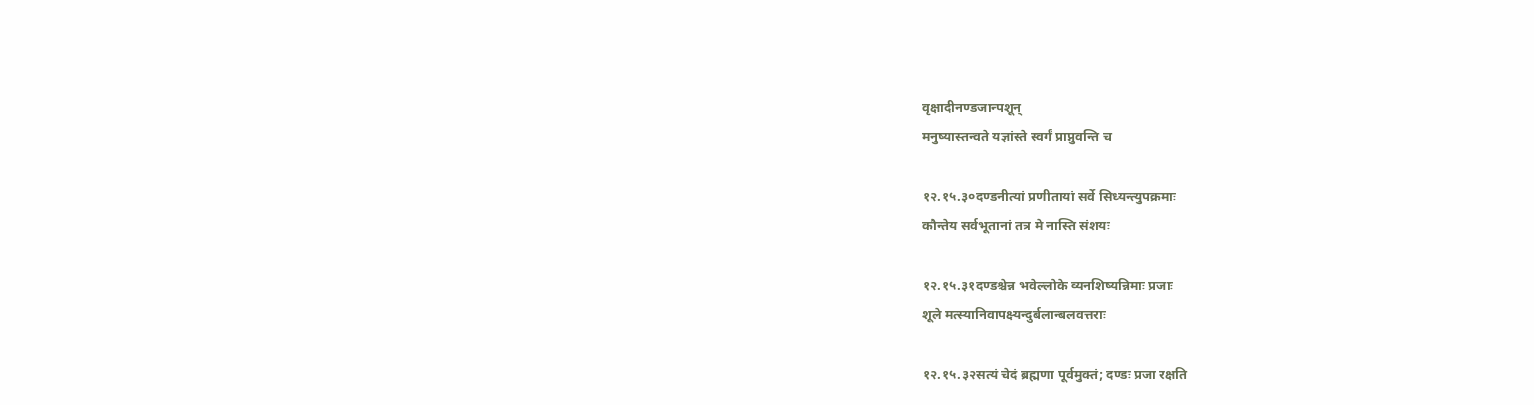वृक्षादीनण्डजान्पशून्
मनुष्यास्तन्वते यज्ञांस्ते स्वर्गं प्राप्नुवन्ति च

१२.१५.३०दण्डनीत्यां प्रणीतायां सर्वे सिध्यन्त्युपक्रमाः
कौन्तेय सर्वभूतानां तत्र मे नास्ति संशयः

१२.१५.३१दण्डश्चेन्न भवेल्लोके व्यनशिष्यन्निमाः प्रजाः
शूले मत्स्यानिवापक्ष्यन्दुर्बलान्बलवत्तराः

१२.१५.३२सत्यं चेदं ब्रह्मणा पूर्वमुक्तं; दण्डः प्रजा रक्षति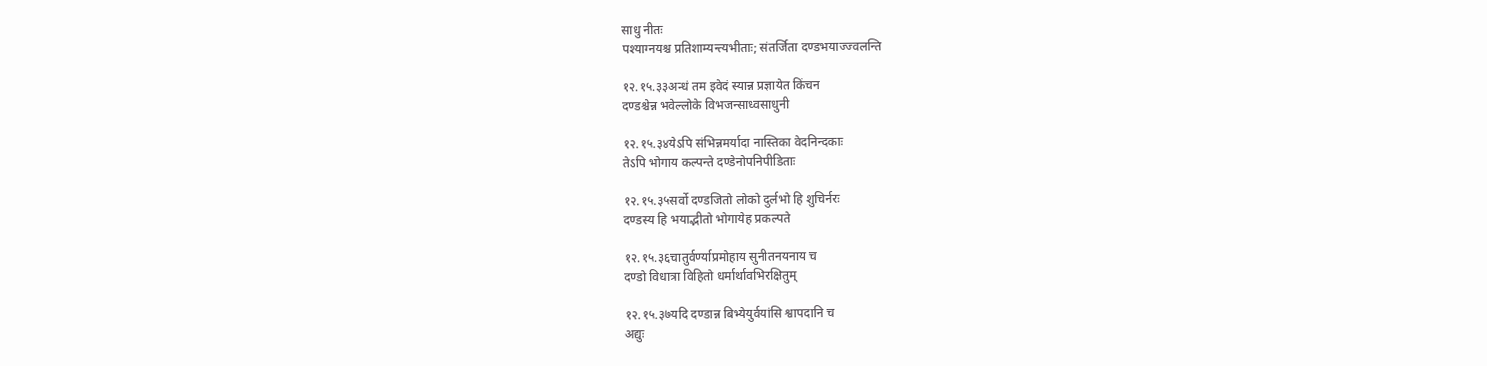साधु नीतः
पश्याग्नयश्च प्रतिशाम्यन्त्यभीताः; संतर्जिता दण्डभयाज्ज्वलन्ति

१२.१५.३३अन्धं तम इवेदं स्यान्न प्रज्ञायेत किंचन
दण्डश्चेन्न भवेल्लोके विभजन्साध्वसाधुनी

१२.१५.३४येऽपि संभिन्नमर्यादा नास्तिका वेदनिन्दकाः
तेऽपि भोगाय कल्पन्ते दण्डेनोपनिपीडिताः

१२.१५.३५सर्वो दण्डजितो लोको दुर्लभो हि शुचिर्नरः
दण्डस्य हि भयाद्भीतो भोगायेह प्रकल्पते

१२.१५.३६चातुर्वर्ण्याप्रमोहाय सुनीतनयनाय च
दण्डो विधात्रा विहितो धर्मार्थावभिरक्षितुम्

१२.१५.३७यदि दण्डान्न बिभ्येयुर्वयांसि श्वापदानि च
अद्युः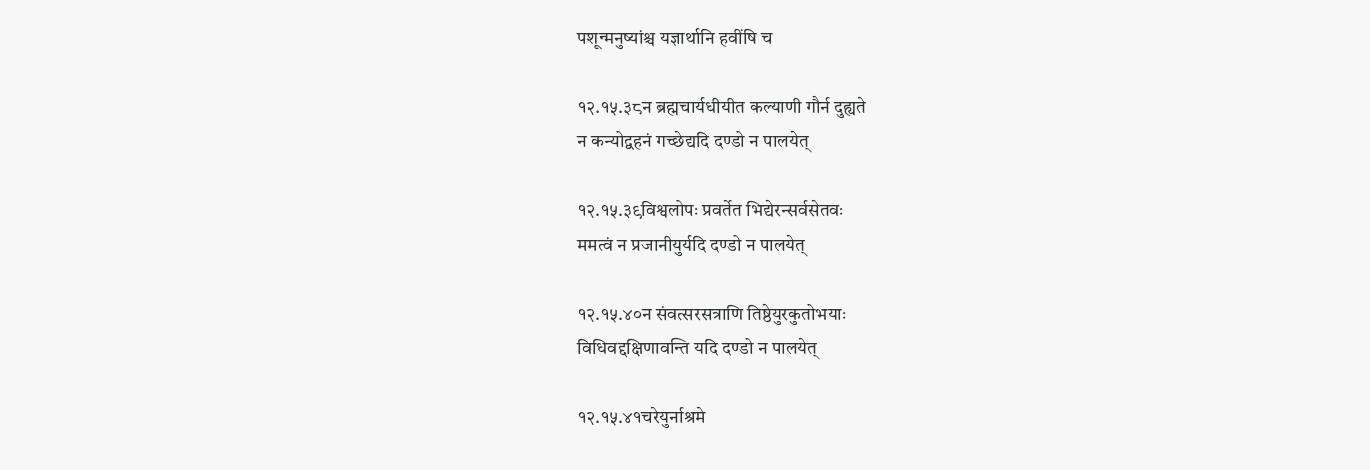पशून्मनुष्यांश्च यज्ञार्थानि हवींषि च

१२.१५.३८न ब्रह्मचार्यधीयीत कल्याणी गौर्न दुह्यते
न कन्योद्वहनं गच्छेद्यदि दण्डो न पालयेत्

१२.१५.३९विश्वलोपः प्रवर्तेत भिद्येरन्सर्वसेतवः
ममत्वं न प्रजानीयुर्यदि दण्डो न पालयेत्

१२.१५.४०न संवत्सरसत्राणि तिष्ठेयुरकुतोभयाः
विधिवद्दक्षिणावन्ति यदि दण्डो न पालयेत्

१२.१५.४१चरेयुर्नाश्रमे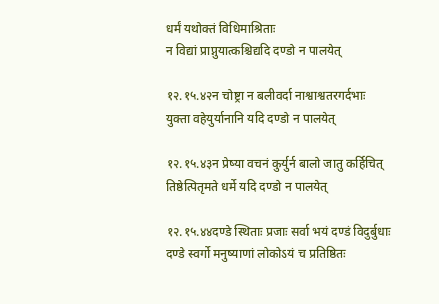धर्मं यथोक्तं विधिमाश्रिताः
न विद्यां प्राप्नुयात्कश्चिद्यदि दण्डो न पालयेत्

१२.१५.४२न चोष्ट्रा न बलीवर्दा नाश्वाश्वतरगर्दभाः
युक्ता वहेयुर्यानानि यदि दण्डो न पालयेत्

१२.१५.४३न प्रेष्या वचनं कुर्युर्न बालो जातु कर्हिचित्
तिष्ठेत्पितृमते धर्मे यदि दण्डो न पालयेत्

१२.१५.४४दण्डे स्थिताः प्रजाः सर्वा भयं दण्डं विदुर्बुधाः
दण्डे स्वर्गो मनुष्याणां लोकोऽयं च प्रतिष्ठितः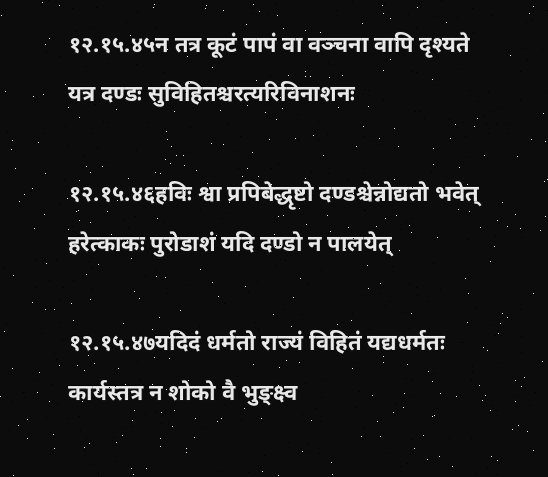१२.१५.४५न तत्र कूटं पापं वा वञ्चना वापि दृश्यते
यत्र दण्डः सुविहितश्चरत्यरिविनाशनः

१२.१५.४६हविः श्वा प्रपिबेद्धृष्टो दण्डश्चेन्नोद्यतो भवेत्
हरेत्काकः पुरोडाशं यदि दण्डो न पालयेत्

१२.१५.४७यदिदं धर्मतो राज्यं विहितं यद्यधर्मतः
कार्यस्तत्र न शोको वै भुङ्क्ष्व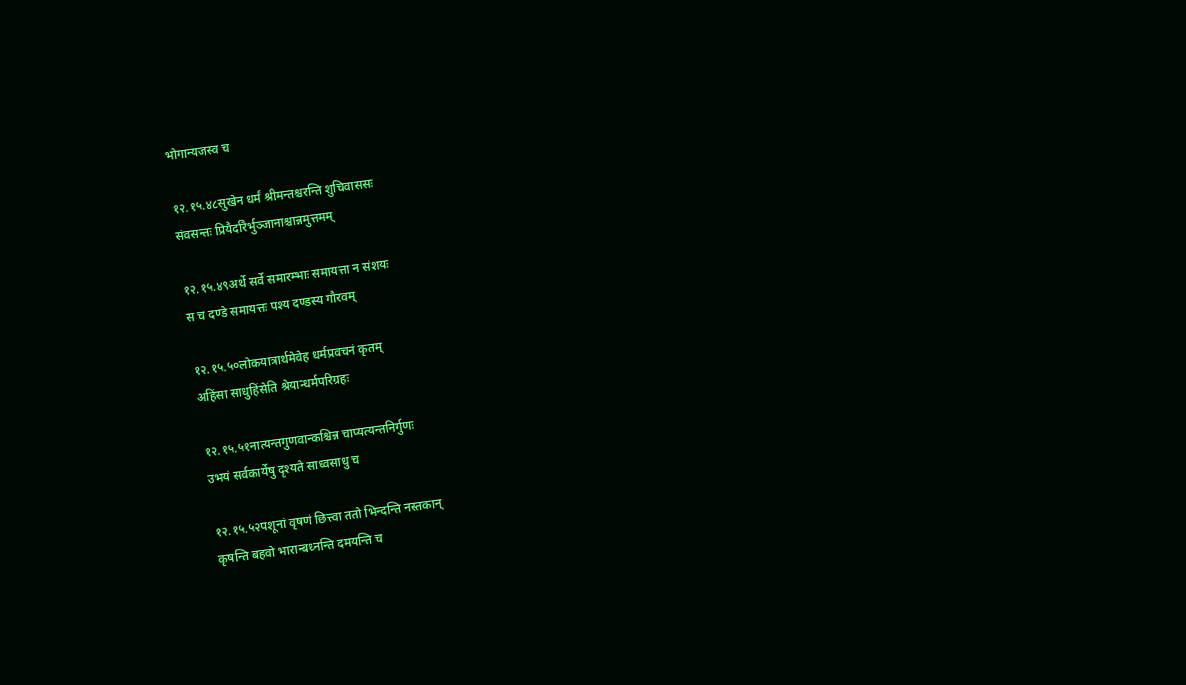भोगान्यजस्व च

१२.१५.४८सुखेन धर्मं श्रीमन्तश्चरन्ति शुचिवाससः
संवसन्तः प्रियैर्दारैर्भुञ्जानाश्चान्नमुत्तमम्

१२.१५.४९अर्थे सर्वे समारम्भाः समायत्ता न संशयः
स च दण्डे समायत्तः पश्य दण्डस्य गौरवम्

१२.१५.५०लोकयात्रार्थमेवेह धर्मप्रवचनं कृतम्
अहिंसा साधुहिंसेति श्रेयान्धर्मपरिग्रहः

१२.१५.५१नात्यन्तगुणवान्कश्चिन्न चाप्यत्यन्तनिर्गुणः
उभयं सर्वकार्येषु दृश्यते साध्वसाधु च

१२.१५.५२पशूनां वृषणं छित्त्वा ततो भिन्दन्ति नस्तकान्
कृषन्ति बहवो भारान्बध्नन्ति दमयन्ति च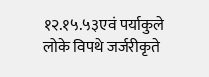१२.१५.५३एवं पर्याकुले लोके विपथे जर्जरीकृते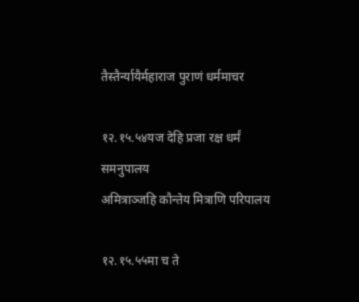तैस्तैर्न्यायैर्महाराज पुराणं धर्ममाचर

१२.१५.५४यज देहि प्रजा रक्ष धर्मं समनुपालय
अमित्राञ्जहि कौन्तेय मित्राणि परिपालय

१२.१५.५५मा च ते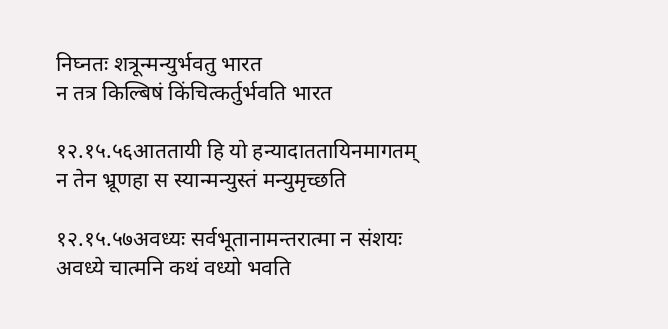निघ्नतः शत्रून्मन्युर्भवतु भारत
न तत्र किल्बिषं किंचित्कर्तुर्भवति भारत

१२.१५.५६आततायी हि यो हन्यादाततायिनमागतम्
न तेन भ्रूणहा स स्यान्मन्युस्तं मन्युमृच्छति

१२.१५.५७अवध्यः सर्वभूतानामन्तरात्मा न संशयः
अवध्ये चात्मनि कथं वध्यो भवति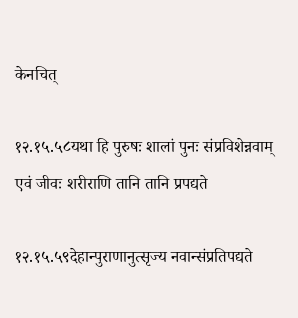केनचित्

१२.१५.५८यथा हि पुरुषः शालां पुनः संप्रविशेन्नवाम्
एवं जीवः शरीराणि तानि तानि प्रपद्यते

१२.१५.५९देहान्पुराणानुत्सृज्य नवान्संप्रतिपद्यते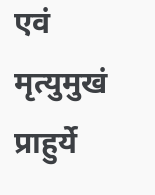एवं मृत्युमुखं प्राहुर्ये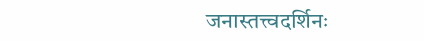जनास्तत्त्वदर्शिनः